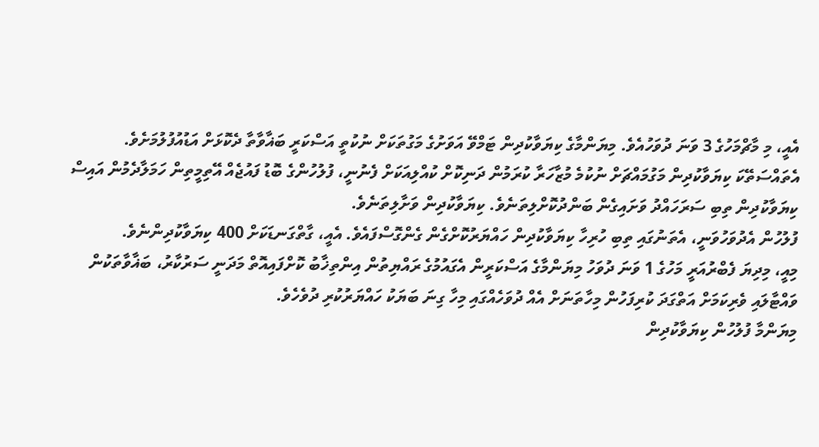އެއީ، މި މާޗްމަހުގެ 3 ވަނަ ދުވަހުއެވެ. މިޔަންމާގެ ކިޔަވާކުދިން ޓަމްވޭ އަވަށުގެ މަގުތަކަށް ނުކުތީ އަސްކަރީ ބަޣާވާތާ ދެކޮޅަށް އަޑުއުފުލުމަށެވެ.
އެތައްސަތޭކަ ކިޔަވާކުދިން މަގުމައްޗަށް ނުކުމެ މުޒާހަރާ ކުރަމުން ދަނިކޮށް ކުއްލިއަކަށް ފެނުނީ، ފުލުހުންގެ ބޮޑު ފައުޖެއް އޭތިމީތިން ހަމަލާދެމުން އައިސް ކިޔަވާކުދިން ތިބި ސަރަހައްދު ވަށައިގެން ބަންދުކޮށްލިތަނެވެ. ކިޔަވާކުދިން ވަށާލިތަނެވެ.
ފުލުހުން އެދުވަހުވަނީ، އެތަނުގައި ތިބި ހުރިހާ ކިޔަވާކުދިން ހައްޔަރުކޮށްގެން ގެންގޮސްފައެވެ. އެއީ، ގާތްގަނޑަކަށް 400 ކިޔަވާކުދިންނެވެ.
މިއީ، މިދިޔަ ފެބްރުއަރީ މަހުގެ 1 ވަނަ ދުވަހު މިޔަންމާގެ އަސްކަރީން އެގައުމުގެ ރައްޔިތުން އިންތިޚާބު ކޮށްފައިއޮތް މަދަނީ ސަރުކާރު، ބަޣާވާތަކުން ވައްޓާލައި ވެރިކަމަށް އަތްގަދަ ކުރިފަހުން މިހާތަނަށް އެއް ދުވަހެއްގައި މިހާ ގިނަ ބަޔަކު ހައްޔަރުކުރި ދުވެހެވެ.
މިޔަންމާ ފުލުހުން ކިޔަވާކުދިން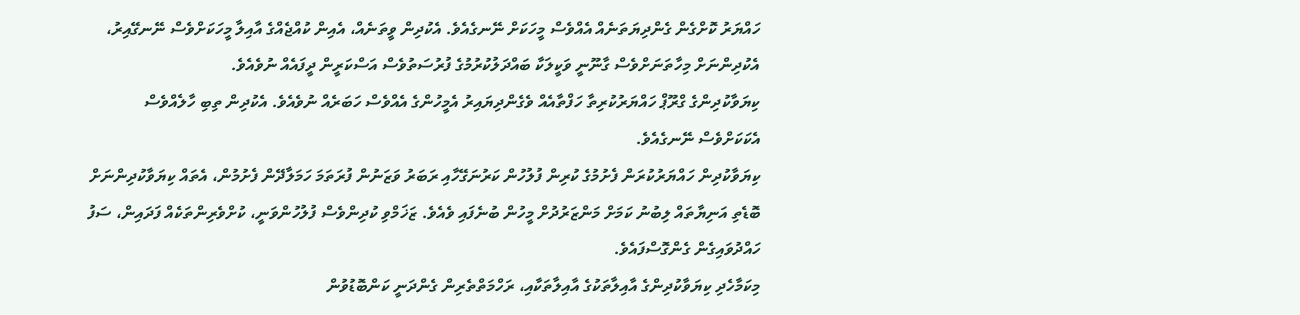ހައްޔަރު ކޮށްގެން ގެންދިޔަތަނެއް އެއްވެސް މީހަކަށް ނޭނގެއެވެ. އެކުދިން ވީތަނެއް، އެއިން ކުއްޖެއްގެ އާއިލާ މީހަކަށްވެސް ނޭނގޭއިރު، އެކުދިންނަށް މިހާތަނަށްވެސް ގާނޫނީ ވަކީލަކާ ބައްދަލުކުރުމުގެ ފުރުސަތުވެސް އަސްކަރީން ދީފައެއް ނުވެއެވެ.
ކިޔަވާކުދިންގެ ގްރޫޕް ހައްޔަރުކުރިތާ ހަފްތާއެއް ވެގެންދިޔައިރު އެމީހުންގެ އެއްވެސް ހަބަރެއް ނުވެއެވެ. އެކުދިން ތިބި ހާލެއްވެސް އެކަކަށްވެސް ނޭނގެއެވެ.
ކިޔަވާކުދިން ހައްޔަރުކުރަން ފެށުމުގެ ކުރިން ފުލުހުން ކަރުނަގޭހާއި ރަބަރު ވަޒަނުން ފުރަތަމަ ހަމަލާދޭން ފެށުމުން، އެތައް ކިޔަވާކުދިންނަށް ބޮޑެތި އަނިޔާތައް ލިބުނު ކަމަށް މަންޒަރުދުށް މީހުން ބުނެފައި ވެއެވެ. ޒަޚަމްވި ކުދިންވެސް ފުލުހުންވަނީ، ކުށްވެރިންތަކެއް ފަދައިން، ސަފު ހައްދުވައިގެން ގެންގޮސްފައެވެ.
މިކަމާހެދި ކިޔަވާކުދިންގެ އާއިލާތަކުގެ އާއިލާތަކާއި، ރަހްމަތްތެރިން ގެންދަނީ ކަންބޮޑުވުން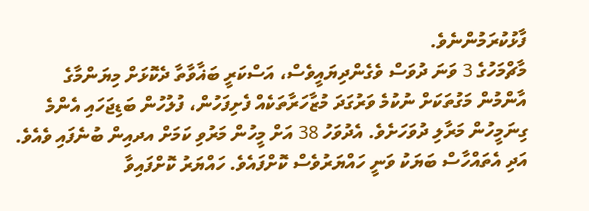ފާޅުކުރަމުންނެވެ.
މާޗްމަހުގެ 3 ވަނަ ދުވަސް ވެގެންދިޔައީވެސް، އަސްކަރީ ބަޣާވާތާ ދެކޮޅަށް މިޔަންމާގެ އާންމުން މަގުތަކަށް ނުކުމެ ވަރުގަދަ މުޒާހަރާތަކެއް ފެށިފަހުން، ފުލުހުން ބަޑިޖަހައި އެންމެ ގިނަމީހުން މަރާލި ދުވަހަށެވެ. އެދުވަހު 38 އަށް މީހުން މަރުވި ކަމަށް އދއިން ބުނެފައި ވެއެވެ.
އަދި އެތައްހާސް ބަޔަކު ވަނީ ހައްޔަރުވެސް ކޮށްފައެވެ. ހައްޔަރު ކޮށްފައިވާ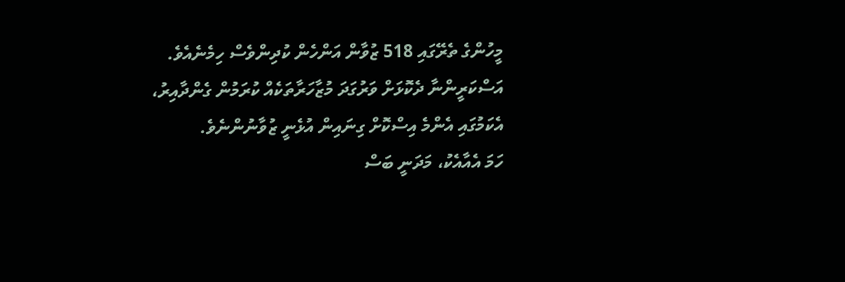މީހުންގެ ތެރޭގައި 518 ޒުވާން އަންހެން ކުދިންވެސް ހިމެނެއެވެ.
އަސްކަރީންނާ ދެކޮޅަށް ވަރުގަދަ މުޒާހަރާތަކެއް ކުރަމުން ގެންދާއިރު، އެކަމުގައި އެންމެ އިސްކޮށް ގިނައިން އުޅެނީ ޒުވާނުންނެވެ.
ހަމަ އެއާއެކު، މަދަނީ ބަސް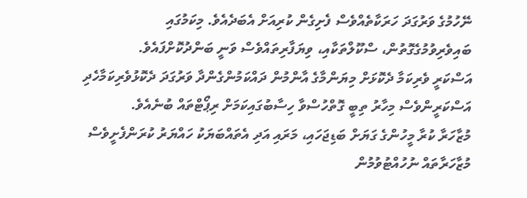ނޭހުމުގެ ވަރުގަދަ ހަރަކާތެއްވެސް ފެށިގެން ކުރިއަށް އެބަދެއެވެ. މިކަމުގައި ބައިވެރިވުމުގެގޮތުން، ސްކޫލްތަކާއި، ވިޔަފާރިތައްވެސް ވަނީ ބަންދުކޮށްފައެވެ.
އަސްކަރީ ވެރިކަމާ ދެކޮޅަށް މިޔަންމާގެ އާންމުން ދައްކަމުންގެންދާ ވަރުގަދަ ދެކޮޅުވެރިކަމާހެދި އަސްކަރީންވެސް މިހާރު ތިބީ ގޮތްހުސްވާ ހިސާބުގައިކަމަށް ރިޕޯޓްތައް ބުނެއެވެ.
މުޒާހަރާ ކުރާ މީހުންގެ ގަޔަށް ބަޑިޖަހައި، މަރައި އަދި އެތައްބަޔަކު ހައްޔަރު ކުރަންފެށީވެސް މުޒާހަރާތައް ނުހުއްޓުވުމުން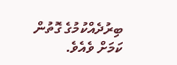ބިރުދެއްކުމުގެ ގޮތުން ކަމަށް ވެއެވެ.